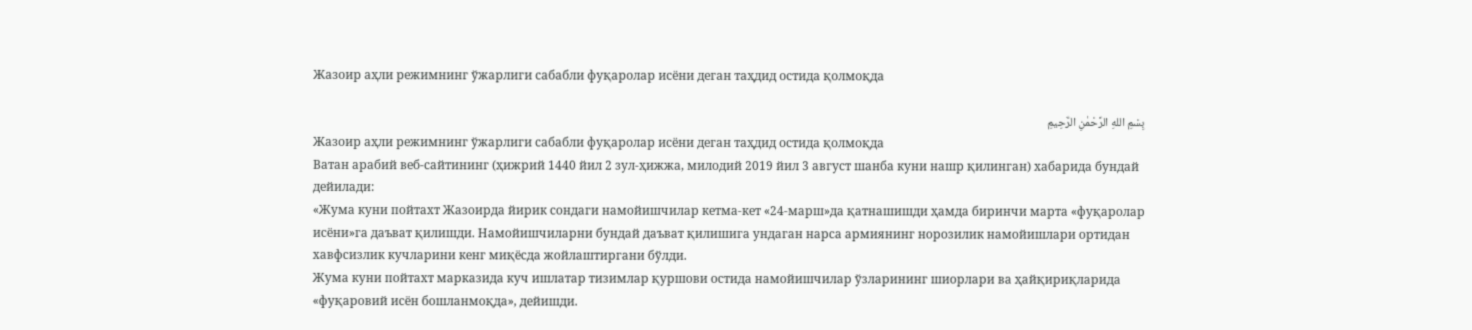Жазоир аҳли режимнинг ўжарлиги сабабли фуқаролар исёни деган таҳдид остида қолмоқда

بِسْمِ اللهِ الرَّحْمٰنِ الرَّحِيمِ
Жазоир аҳли режимнинг ўжарлиги сабабли фуқаролар исёни деган таҳдид остида қолмоқда
Ватан арабий веб-сайтининг (ҳижрий 1440 йил 2 зул-ҳижжа, милодий 2019 йил 3 август шанба куни нашр қилинган) хабарида бундай дейилади:
«Жума куни пойтахт Жазоирда йирик сондаги намойишчилар кетма-кет «24-марш»да қатнашишди ҳамда биринчи марта «фуқаролар исёни»га даъват қилишди. Намойишчиларни бундай даъват қилишига ундаган нарса армиянинг норозилик намойишлари ортидан хавфсизлик кучларини кенг миқёсда жойлаштиргани бўлди.
Жума куни пойтахт марказида куч ишлатар тизимлар қуршови остида намойишчилар ўзларининг шиорлари ва ҳайқириқларида «фуқаровий исён бошланмоқда», дейишди.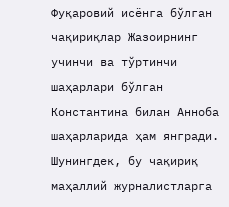Фуқаровий исёнга бўлган чақириқлар Жазоирнинг учинчи ва тўртинчи шаҳарлари бўлган Константина билан Анноба шаҳарларида ҳам янгради. Шунингдек, бу чақириқ маҳаллий журналистларга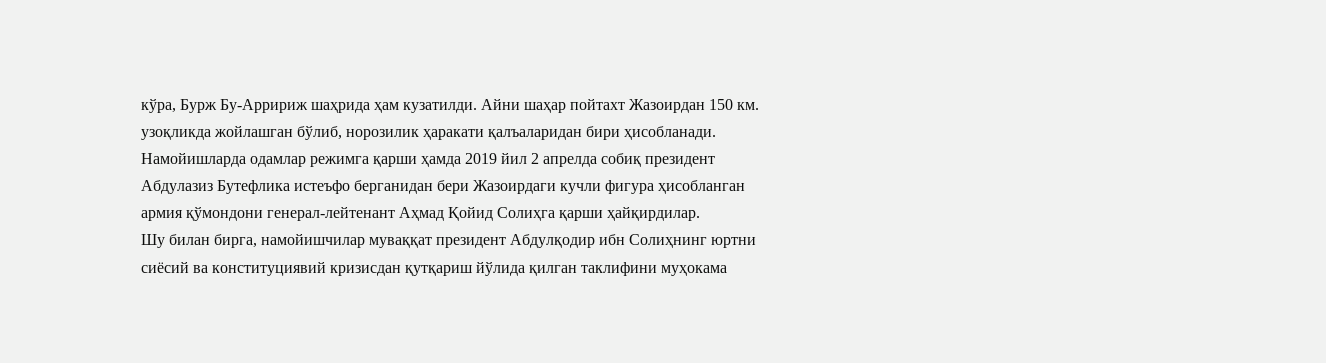кўра, Бурж Бу-Арририж шаҳрида ҳам кузатилди. Айни шаҳар пойтахт Жазоирдан 150 км. узоқликда жойлашган бўлиб, норозилик ҳаракати қалъаларидан бири ҳисобланади.
Намойишларда одамлар режимга қарши ҳамда 2019 йил 2 апрелда собиқ президент Абдулазиз Бутефлика истеъфо берганидан бери Жазоирдаги кучли фигура ҳисобланган армия қўмондони генерал-лейтенант Аҳмад Қойид Солиҳга қарши ҳайқирдилар.
Шу билан бирга, намойишчилар муваққат президент Абдулқодир ибн Солиҳнинг юртни сиёсий ва конституциявий кризисдан қутқариш йўлида қилган таклифини муҳокама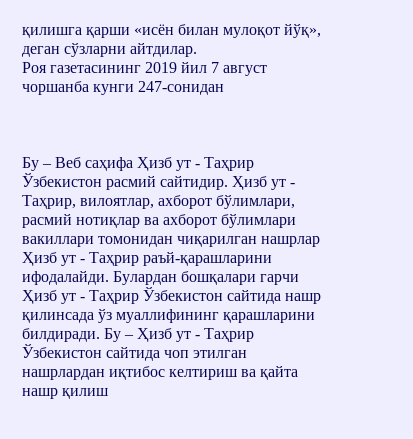қилишга қарши «исён билан мулоқот йўқ», деган сўзларни айтдилар.
Роя газетасининг 2019 йил 7 август чоршанба кунги 247-сонидан



Бу – Веб саҳифа Ҳизб ут - Таҳрир Ўзбекистон расмий сайтидир. Ҳизб ут - Таҳрир, вилоятлар, ахборот бўлимлари, расмий нотиқлар ва ахборот бўлимлари вакиллари томонидан чиқарилган нашрлар Ҳизб ут - Таҳрир раъй-қарашларини ифодалайди. Булардан бошқалари гарчи Ҳизб ут - Таҳрир Ўзбекистон сайтида нашр қилинсада ўз муаллифининг қарашларини билдиради. Бу – Ҳизб ут - Таҳрир Ўзбекистон сайтида чоп этилган нашрлардан иқтибос келтириш ва қайта нашр қилиш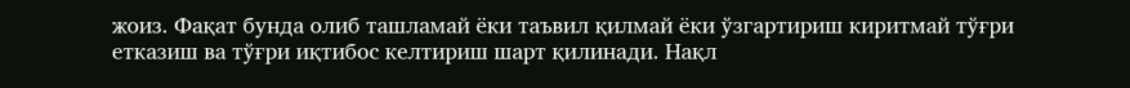жоиз. Фақат бунда олиб ташламай ёки таъвил қилмай ёки ўзгартириш киритмай тўғри етказиш ва тўғри иқтибос келтириш шарт қилинади. Нақл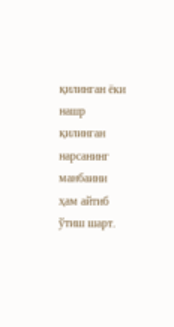қилинган ёки нашр қилинган нарсанинг манбаини ҳам айтиб ўтиш шарт.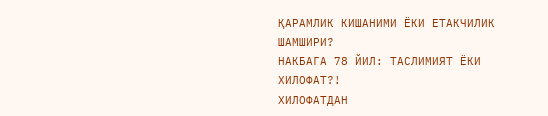ҚАРАМЛИК КИШАНИМИ ЁКИ ЕТАКЧИЛИК ШАМШИРИ?
НАКБАГА 78 ЙИЛ: ТАСЛИМИЯТ ЁКИ ХИЛОФАТ?!
ХИЛОФАТДАН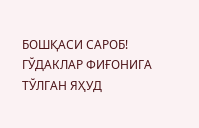БОШҚАСИ САРОБ!
ГЎДАКЛАР ФИҒОНИГА ТЎЛГАН ЯҲУД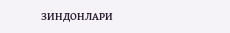ЗИНДОНЛАРИ